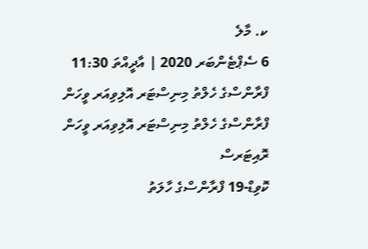ކ. މާލެ
6 ސެޕްޓެންބަރ 2020 | އާދީއްތަ 11:30
ފްރާންސްގެ ހެލްތު މިނިސްޓަރ އޮލިވިއަރ ވީހަން
ފްރާންސްގެ ހެލްތު މިނިސްޓަރ އޮލިވިއަރ ވީހަން
ރޮއިޓަރސް
ކޮވިޑް-19 ފްރާންސްގެ ހާލަތު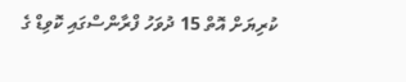ކުރިޔަށް އޮތް 15 ދުވަހު ފްރާންސްގައި ކޮވިޑް ގެ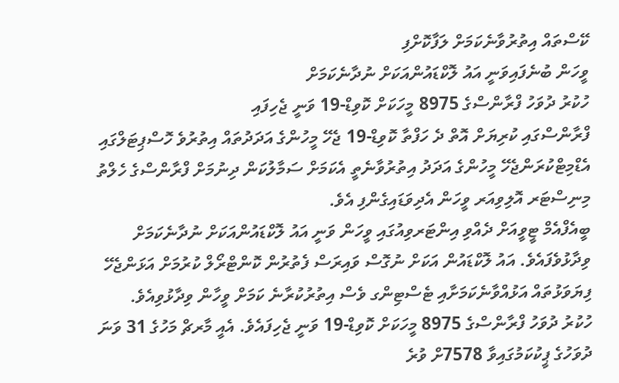ކޭސްތައް އިތުރުވާނެކަމަށް ލަފާކޮށްފި
ވީހަން ބުނެފައިވަނީ އައު ލޮކްޑައުންއަކަށް ނުދާނެކަމަށް
ހުކުރު ދުވަހު ފްރާންސްގެ 8975 މީހަކަށް ކޮވިޑް-19 ވަނީ ޖެހިފައި
ފްރާންސްގައި ކުރިޔަށް އޮތް ދެ ހަފްތާ ކޮވިޑް-19 ޖެހޭ މީހުންގެ އަދަދުތައް އިތުރުވެ ހޮސްޕިޓަލްގައި އެޑްމިޓްކުރަންޖެހޭ މީހުންގެ އަދަދު އިތުރުވާނެތީ އެކަމަށް ސަމާލުކަން ދިނުމަށް ފްރާންސްގެ ހެލްތު މިނިސްޓަރ އޮލިވިއަރ ވީހަން އެދިވަޑައިގެންފި އެވެ.
ބީއެފްއެމް ޓީވީއަށް ދެއްވި އިންޓަރވިއުގައި ވީހަން ވަނީ އައު ލޮކްޑައުންއަކަށް ނުދާނެކަމަށް ވިދާޅުވެފައެވެ. އައު ލޮކްޑައުން އަކަށް ނުގޮސް ވައިރަސް ފެތުރުން ކޮންޓްރޯލް ކުރުމަށް އަޅަންޖެހޭ ފިޔަވަޅުތައް އަޅުއްވާނެކަމަށާއި ޓެސްޓިންގ ވެސް އިތުރުކުރާނެ ކަމަށް ވީހާން ވިދާޅުވިއެވެ.
ހުކުރު ދުވަހު ފްރާންސްގެ 8975 މީހަކަށް ކޮވިޑް-19 ވަނީ ޖެހިފައެވެ. އެއީ މާރޗް މަހުގެ 31 ވަނަ ދުވަހުގެ ޕީކުކަމުގައިވާ 7578ށް ވުރެ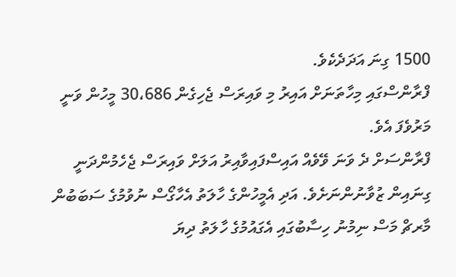1500 ގިނަ އަދަދެކެވެ.
ފްރާންސްގައި މިހާތަނަށް އައިރު މި ވައިރަސް ޖެހިގެން 30،686 މީހުން ވަނީ މަރުވެފަ އެވެ.
ފްރާންސަށް ދެ ވަނަ ވޭވެއް އައިސްފައިވާއިރު އަލަށް ވައިރަސް ޖެހެމުންދަނީ ގިނައިން ޒުވާނުންނަށެވެ. އަދި އެމީހުންގެ ހާލަތު އެހާގޯސް ނުވުމުގެ ސަބަބުން މާރޗް މަސް ނިމުނު ހިސާބުގައި އެގައުމުގެ ހާލަތު ދިޔަ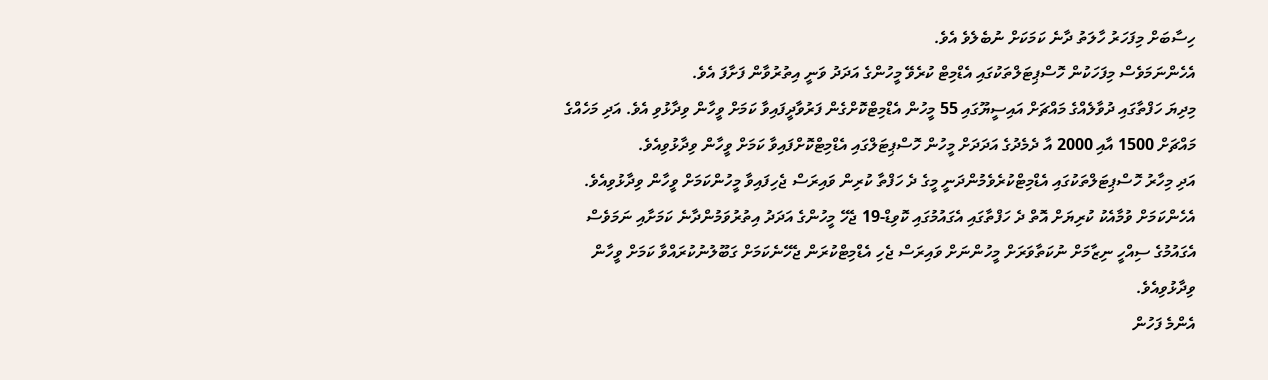ހިސާބަށް މިފަހަރު ހާލަތު ދާނެ ކަމަކަށް ނުބެލެވެ އެވެ.
އެހެންނަމަވެސް މިފަހަކުން ހޮސްޕިޓަލްތަކުގައި އެޑްމިޓް ކުރެވޭ މީހުންގެ އަދަދު ވަނީ އިތުރުވާން ފަށާފަ އެވެ.
މިދިޔަ ހަފްތާގައި ދުވާލެއްގެ މައްޗަށް އައިސީޔޫގައި 55 މީހުން އެޑްމިޓްކޮށްގެން ފަރުވާދީފައިވާ ކަމަށް ވީހާން ވިދާޅުވި އެވެ. އަދި މަހެއްގެ މައްޗަށް 1500 އާއި 2000 އާ ދެމެދުގެ އަދަދަށް މީހުން ހޮސްޕިޓަލްގައި އެޑްމިޓްކޮށްފައިވާ ކަމަށް ވީހާން ވިދާޅުވިއެވެ.
އަދި މިހާރު ހޮސްޕިޓަލްތަކުގައި އެޑްމިޓްކުރެވެމުންދަނީ މީގެ ދެ ހަފްތާ ކުރިން ވައިރަސް ޖެހިފައިވާ މީހުންކަމަށް ވީހާން ވިދާޅުވިއެވެ. އެހެންކަމަށް ވުމާއެކު ކުރިޔަށް އޮތް ދެ ހަފްތާގައި އެގައުމުގައި ކޮވިޑް-19 ޖެހޭ މީހުންގެ އަދަދު އިތުރުވަމުންދާނެ ކަމަށާއި ނަމަވެސް އެގައުމުގެ ސިއްހީ ނިޒާމަށް ނުކަތާވަރަށް މީހުންނަށް ވައިރަސް ޖެހި އެޑްމިޓްކުރަން ޖެހޭނެކަމަށް ގަބޫލުނުކުރައްވާ ކަމަށް ވީހާން ވިދާޅުވިއެވެ.
އެންމެ ފަހުން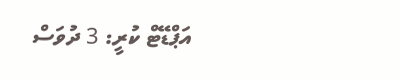އަޕްޑޭޓް ކުރީ: 3 ދުވަސް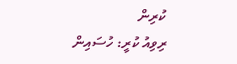ކުރިން
ރިވިއު ކުރީ: ހުސައިން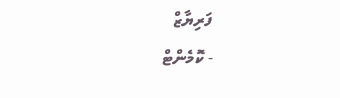ފަރިޔާޒް
- ކޮމެންޓް